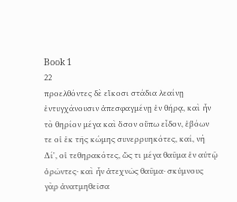Book 1
22
προελθόντες δὲ εἴκοσι στάδια λεαίνῃ ἐντυγχάνουσιν ἀπεσφαγμένῃ ἐν θήρᾳ, καὶ ἦν τὸ θηρίον μέγα καὶ ὅσον οὔπω εἶδον, ἐβόων τε οἱ ἐκ τῆς κώμης συνερρυηκότες, καί, νὴ Δίʼ, οἱ τεθηρακότες, ὥς τι μέγα θαῦμα ἐν αὐτῷ ὁρῶντες· καὶ ἦν ἀτεχνῶς θαῦμα· σκύμνους γὰρ ἀνατμηθεῖσα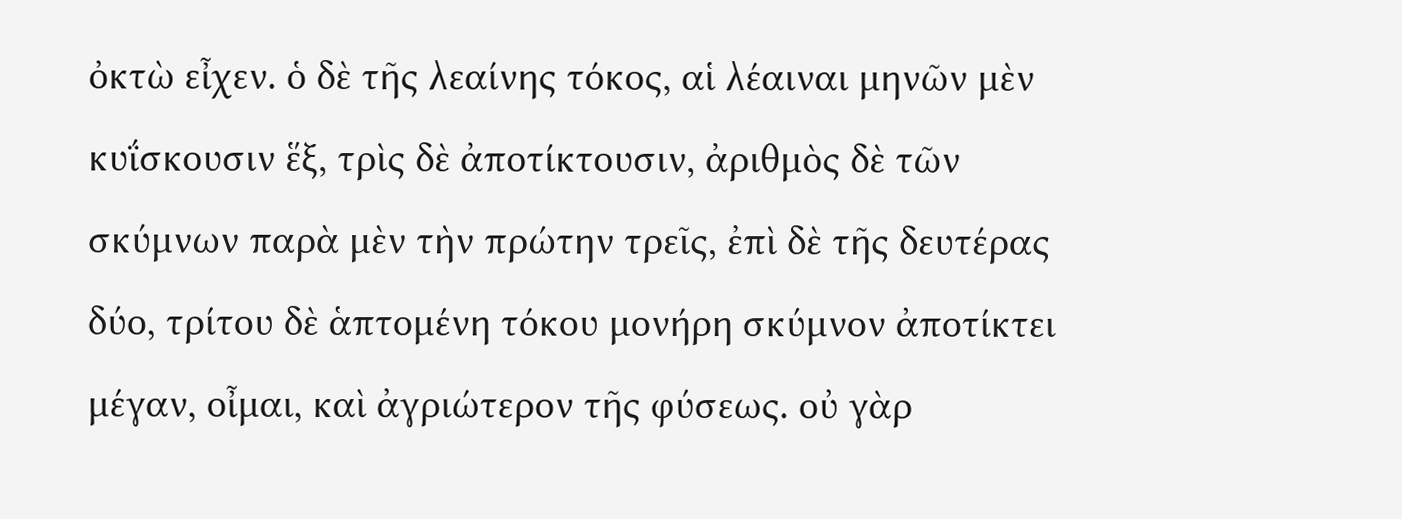ὀκτὼ εἶχεν. ὁ δὲ τῆς λεαίνης τόκος, αἱ λέαιναι μηνῶν μὲν κυΐσκουσιν ἕξ, τρὶς δὲ ἀποτίκτουσιν, ἀριθμὸς δὲ τῶν σκύμνων παρὰ μὲν τὴν πρώτην τρεῖς, ἐπὶ δὲ τῆς δευτέρας δύο, τρίτου δὲ ἁπτομένη τόκου μονήρη σκύμνον ἀποτίκτει μέγαν, οἶμαι, καὶ ἀγριώτερον τῆς φύσεως. οὐ γὰρ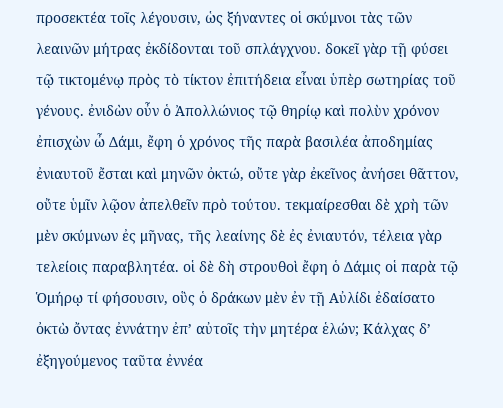προσεκτέα τοῖς λέγουσιν, ὡς ξήναντες οἱ σκύμνοι τὰς τῶν λεαινῶν μήτρας ἐκδίδονται τοῦ σπλάγχνου. δοκεῖ γὰρ τῇ φύσει τῷ τικτομένῳ πρὸς τὸ τίκτον ἐπιτήδεια εἶναι ὑπὲρ σωτηρίας τοῦ γένους. ἐνιδὼν οὖν ὁ Ἀπολλώνιος τῷ θηρίῳ καὶ πολὺν χρόνον ἐπισχὼν ὦ Δάμι, ἔφη ὁ χρόνος τῆς παρὰ βασιλέα ἀποδημίας ἐνιαυτοῦ ἔσται καὶ μηνῶν ὀκτώ, οὔτε γὰρ ἐκεῖνος ἀνήσει θᾶττον, οὔτε ὑμῖν λῷον ἀπελθεῖν πρὸ τούτου. τεκμαίρεσθαι δὲ χρὴ τῶν μὲν σκύμνων ἐς μῆνας, τῆς λεαίνης δὲ ἐς ἐνιαυτόν, τέλεια γὰρ τελείοις παραβλητέα. οἱ δὲ δὴ στρουθοὶ ἔφη ὁ Δάμις οἱ παρὰ τῷ Ὁμήρῳ τί φήσουσιν, οὓς ὁ δράκων μὲν ἐν τῇ Αὐλίδι ἐδαίσατο ὀκτὼ ὄντας ἐννάτην ἐπʼ αὐτοῖς τὴν μητέρα ἑλών; Κάλχας δʼ ἐξηγούμενος ταῦτα ἐννέα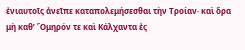ἐνιαυτοῖς ἀνεῖπε καταπολεμήσεσθαι τὴν Τροίαν· καὶ ὅρα μὴ καθʼ Ὅμηρόν τε καὶ Κάλχαντα ἐς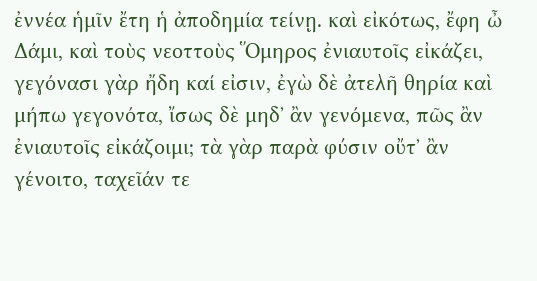ἐννέα ἡμῖν ἔτη ἡ ἀποδημία τείνῃ. καὶ εἰκότως, ἔφη ὦ Δάμι, καὶ τοὺς νεοττοὺς Ὅμηρος ἐνιαυτοῖς εἰκάζει, γεγόνασι γὰρ ἤδη καί εἰσιν, ἐγὼ δὲ ἀτελῆ θηρία καὶ μήπω γεγονότα, ἴσως δὲ μηδʼ ἂν γενόμενα, πῶς ἂν ἐνιαυτοῖς εἰκάζοιμι; τὰ γὰρ παρὰ φύσιν οὔτʼ ἂν γένοιτο, ταχεῖάν τε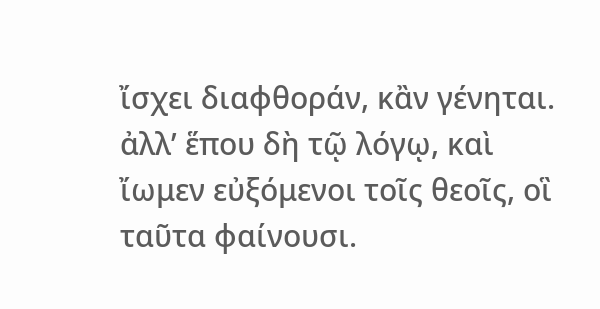ἴσχει διαφθοράν, κἂν γένηται. ἀλλʼ ἕπου δὴ τῷ λόγῳ, καὶ ἴωμεν εὐξόμενοι τοῖς θεοῖς, οἳ ταῦτα φαίνουσι.